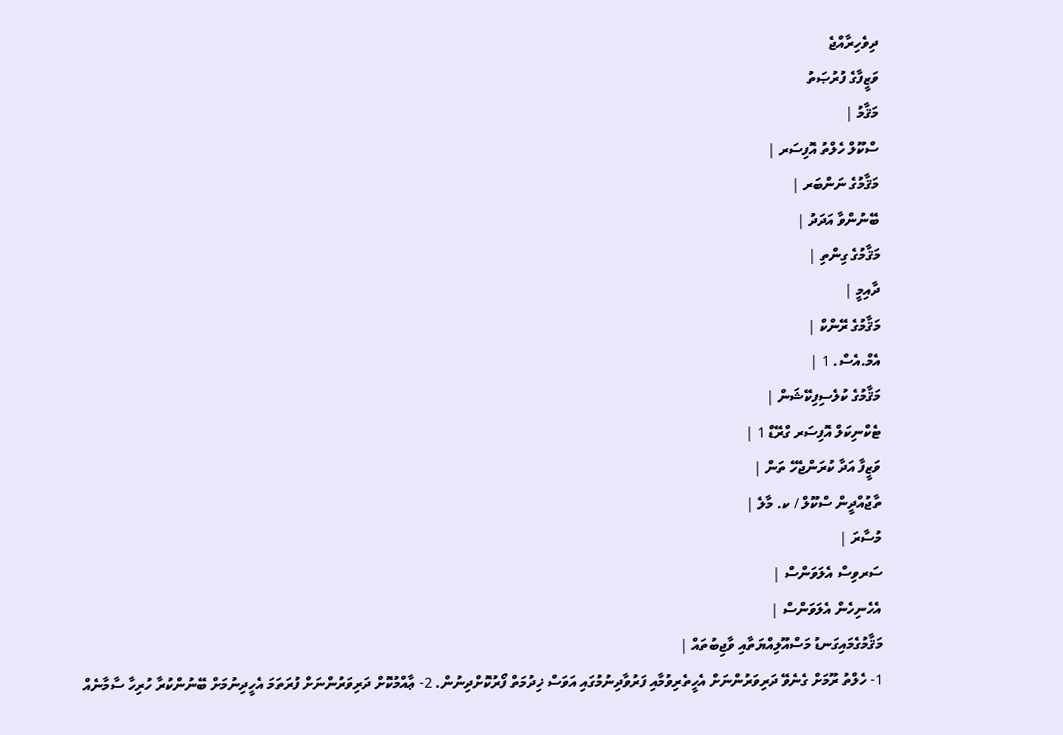ދިވެހިރާއްޖެ
ވަޒީފާގެ ފުރުޞަތު
މަޤާމު |
ސްކޫލް ހެލްތު އޮފިސަރ |
މަޤާމުގެ ނަންބަރ |
ބޭނުންވާ އަދަދު |
މަޤާމުގެ ގިންތި |
ދާއިމީ |
މަޤާމުގެ ރޭންކް |
އެމް.އެސް. 1 |
މަޤާމުގެ ކުލެސިފިކޭޝަން |
ޓެކްނިކަލް އޮފިސަރ ގްރޭޑް 1 |
ވަޒީފާ އަދާ ކުރަންޖެހޭ ތަން |
ތާޖުއްދީން ސްކޫލް / ކ. މާލެ |
މުސާރަ |
ސަރވިސް އެލަވަންސް |
އެހެނިހެން އެލަވަންސް |
މަޤާމުގެމައިގަނޑު މަސްއޫލިއްޔަތާއި ވާޖިބުތައް |
1- ހެލްތު ރޫމަށް ގެނެވޭ ދަރިވަރުންނަށް އެހީތެރިވުމާއި ފަރުވާދިނުމުގައި އަވަސް ޚިދުމަތް ފޯރުކޮށްދިނުން. 2- ޢާއްމުކޮށް ދަރިވަރުންނަށް ފުރަތަމަ އެހީދިނުމަށް ބޭނުންކުރާ ހުރިހާ ސާމާނެއް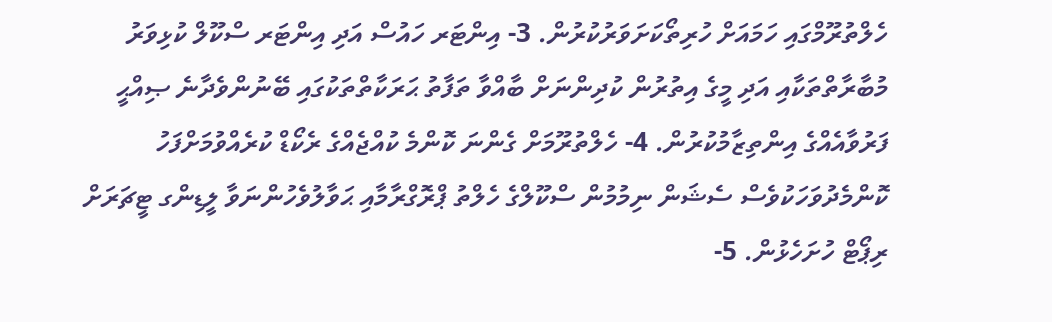ހެލްތުރޫމްގައި ހަމައަށް ހުރިތޯކަށަވަރުކުރުން. 3- އިންޓަރ ހައުސް އަދި އިންޓަރ ސްކޫލް ކުޅިވަރު މުބާރާތްތަކާއި އަދި މީގެ އިތުރުން ކުދިންނަށް ބާއްވާ ތަފާތު ޙަރަކާތްތަކުގައި ބޭނުންވެދާނެ ޞިއްޙީ ފަރުވާއެއްގެ އިންތިޒާމުކުރުން. 4- ހެލްތުރޫމަށް ގެންނަ ކޮންމެ ކުއްޖެއްގެ ރެކޯޑް ކުރެއްވުމަށްފަހު ކޮންމެދުވަހަކުވެސް ސެޝަން ނިމުމުން ސްކޫލްގެ ހެލްތު ޕްރޮގްރާމާއި ޙަވާލުވެހުންނަވާ ލީޑިންގ ޓީޗަރަށް ރިޕޯޓް ހުށަހެޅުން. 5-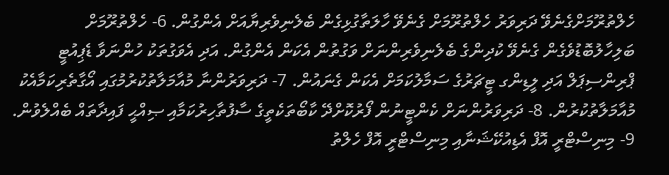ހެލްތުރޫމަށްގެނެވޭ ދަރިވަރު ހެލްތުރޫމަށް ގެނެވޭ ހާލަތާގުޅިގެން ބެލެނިވެރިޔާއަށް އެންގުން. 6- ހެލްތުރޫމަށް ބަލިހާލުބޮޑުވެގެން ގެނެވޭ ކުދިންގެ ބެލެނިވެރިންނަށް ވަގުތުން އެކަން އެންގުން. އަދި އެވަގުތަކު ހުންނަވާ ޑެޕިއުޓީ ޕްރިންސިޕަލް އަދި ލީޑިންގ ޓީޗަރުގެ ސަމާލުކަމަށް އެކަން ގެނައުން. 7- ދަރިވަރުންނާ މުއާމަލާތުކުރުމުގައި އޯގާތެރިކަމާއެކު މުއާމަލާތުކުރުން. 8- ދަރިވަރުންނަށް ކެންޓީނުން ފޯރުކޮށްދޭ ކާބޯތަކެތީގެ ސާފުތާހިރުކަމާއި ޞިއްޙީ ފައިދާތައް ބެއްލެވުން. 9- މިނިސްޓްރީ އޮފް އެޑިއުކޭޝަނާއި މިނިސްޓްރީ އޮފް ހެލްތު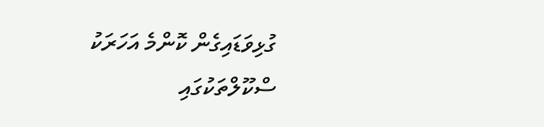ގުޅިވަޑައިގެން ކޮންމެ އަހަރަކު ސްކޫލްތަކުގައި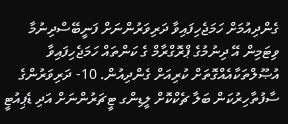ގެންދިއުމަށް ހަމަޖެހިފައިވާ ދަރިވަރުންނަށް ފަނީބޭސްދިނުމާ ވިޓަމިން އޭ ދިނުމުގެ ޕްރޮގްރާމް ގެ ކަންތައް ހަމަޖެހިފައިވާ އުޞޫލްތަކާއެއްގޮތަށް ކުރިއަށް ގެންދިއުން. 10- ދަރިވަރުންގެ ސާފުތާހިރުކަން ބަލާ ޗެކްކޮށް ލީޑިންގ ޓީޗަރުންނަށް އަދި ޑެޕިއުޓީ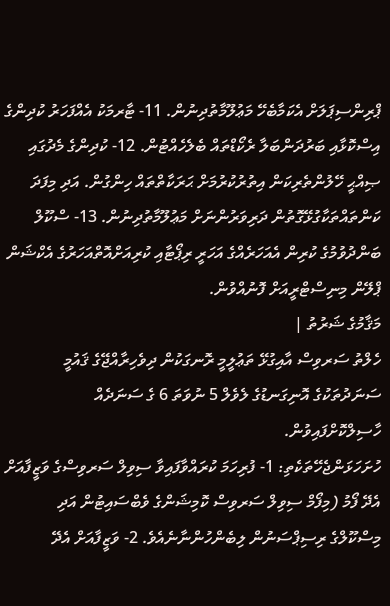ޕްރިންސިޕަލަށް އެކަމާބެހޭ މަޢުލޫމާތުދިނުން. 11- ޓާރމަކު އެއްފަހަރު ކުދިންގެ އިސްކޮޅާއި ބަރުދަންބަލާ ރެކޯޑްތައް ބެލެހެއްޓުން. 12- ކުދިންގެ މެދުގައި ޞިއްޙީ ހޭލުންތެރިކަން އިތުރުކުރުމަށް ޙަރަކާތްތައް ހިންގުން. އަދި މިފަދަ ކަންތައްތަކާގުޅޭގޮތުން ދަރިވަރުންނަށް މަޢުލޫމާތުދިނުން. 13- ސްކޫލް ބަންދުވުމުގެ ކުރިން އެއަހަރެއްގެ އަހަރީ ރިޕޯޓާއި ކުރިއަށްއޮތްއަހަރުގެ އެކްޝަން ޕްލޭން މިނިސްޓްރީއަށް ފޮނުއްވުން.
މަޤާމުގެ ޝަރުތު |
ހެލްތު ސަރވިސް އާއިގުޅޭ ތަޢުލީމީ ރޮނގަކުން ދިވެހިރާއްޖޭގެ ޤައުމީ ސަނަދުތަކުގެ އޮނިގަނޑުގެ ލެވެލް 5 ނުވަތަ 6 ގެ ސަނަދެއް ހާސިލްކޮށްފައިވުން.
ހުށަހަޅަންޖެހޭތަކެތި: 1- ފުރިހަމަ ކުރައްވާފައިވާ ސިވިލް ސަރވިސްގެ ވަޒީފާއަށް އެދޭ ފޯމު (މިފޯމް ސިވިލް ސަރވިސް ކޮމިޝަންގެ ވެބްސައިޓުން އަދި މިސްކޫލްގެ ރިސިޕްސަނުން ލިބެންހުންނާނެއެވެ. 2- ވަޒީފާއަށް އެދޭ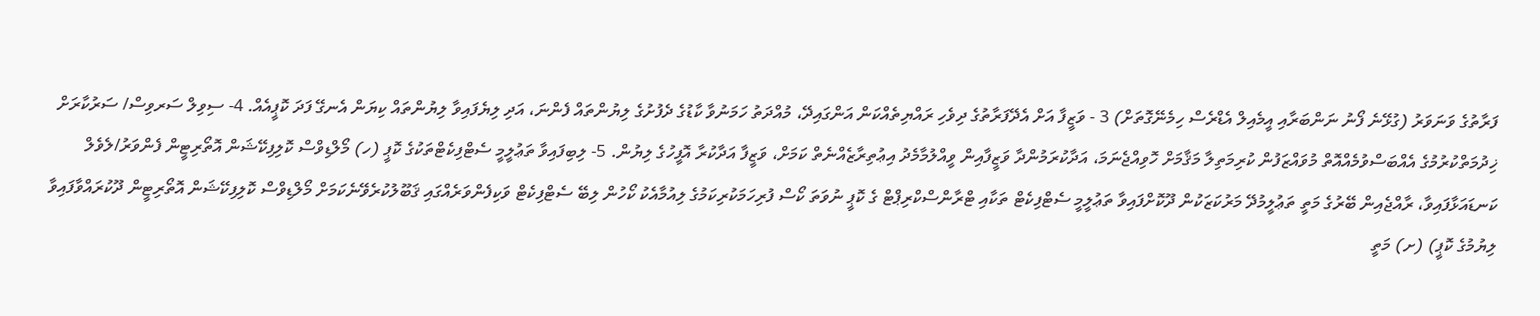ފަރާތުގެ ވަނަވަރު (ގުޅޭނެ ފޯނު ނަންބަރާއި އީމެއިލް އެޑްރެސް ހިމެނޭގޮތަށް) 3 - ވަޒީފާ އަށް އެދޭފަރާތުގެ ދިވެހި ރައްޔިތެއްކަން އަންގައިދޭ، މުއްދަތު ހަމަނުވާ ކާޑުގެ ދެފުށުގެ ލިޔުންތައް ފެންނަ، އަދި ލިޔެފައިވާ ލިޔުންތައް ކިޔަން އެނގޭ ފަދަ ކޮޕީއެއް. 4- ސިވިލް ސަރވިސް/ ސަރުކާރަށް ޚިދުމަތްކުރުމުގެ އެއްބަސްވުމެއްއޮތް މުވައްޒަފުން ކުރިމަތިލާ މަޤާމަށް ހޮވިއްޖެނަމަ، އަދާކުރަމުންދާ ވަޒީފާއިން ވީއްލުމާމެދު އިޢުތިރާޒެއްނެތް ކަމަށް، ވަޒީފާ އަދާކުރާ އޮފީހުގެ ލިޔުން. 5- ލިބިފައިވާ ތަޢުލީމީ ސެޓްފިކެޓްތަކުގެ ކޮޕީ (ހ) މޯލްޑިވްސް ކޮލިފިކޭޝަން އޮތޯރިޓީން ފެންވަރު/ލެވެލް ކަނޑައަޅާފައިވާ، ރާއްޖެއިން ބޭރުގެ މަތީ ތަޢުލީމުދޭ މަރުކަޒަކުން ދޫކޮށްފައިވާ ތަޢުލީމީ ސެޓްފިކެޓް ތަކާއި ޓްރާންސްކްރިޕްޓް ގެ ކޮޕީ ނުވަތަ ކޯސް ފުރިހަމަކުރިކަމުގެ ލިއުމާއެކު ކޯހުން ލިބޭ ސެޓްފިކެޓް ވަކިފެންވަރެއްގައި ޤަބޫލުކުރެވޭނެކަމަށް މޯލްޑިވްސް ކޮލިފިކޭޝަން އޮތޯރިޓީން ދޫކުރައްވާފައިވާ ލިޔުމުގެ ކޮޕީ) (ށ) މަތީ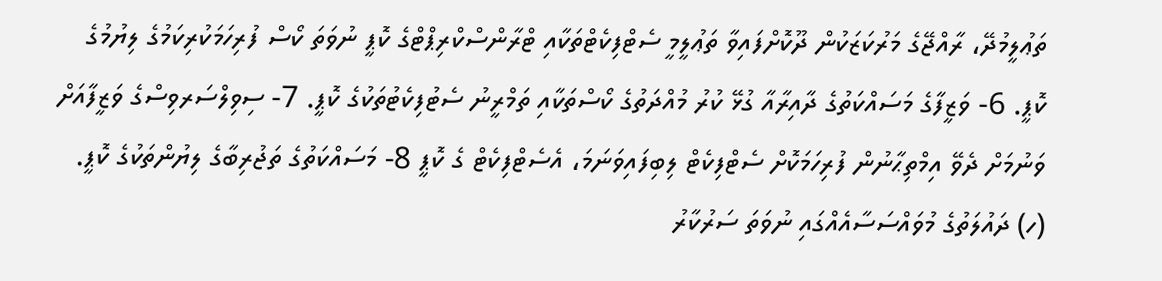ތަޢުލީމުދޭ، ރާއްޖޭގެ މަރުކަޒަކުން ދޫކޮށްފައިވާ ތަޢުލީމީ ސެޓްފިކެޓްތަކާއި ޓްރާންސްކްރިޕްޓްގެ ކޮޕީ ނުވަތަ ކޯސް ފުރިހަމަކުރިކަމުގެ ލިޔުމުގެ ކޮޕީ. 6- ވަޒީފާގެ މަސައްކަތުގެ ދާއިރާއާ ގުޅޭ ކުރު މުއްދަތުގެ ކޯސްތަކާއި ތަމްރީނު ސެޓުފިކެޓުތަކުގެ ކޮޕީ. 7- ސިވިލްސަރވިސްގެ ވަޒީފާއަށް ވަނުމަށް ދެވޭ އިމްތިޙާނުން ފުރިހަމަކޮށް ސެޓްފިކެޓް ލިބިފައިވަނަމަ، އެސެޓްފިކެޓް ގެ ކޮޕީ 8- މަސައްކަތުގެ ތަޖުރިބާގެ ލިޔުންތަކުގެ ކޮޕީ. (ހ) ދައުލަތުގެ މުވައްސަސާއެއްގައި ނުވަތަ ސަރުކާރު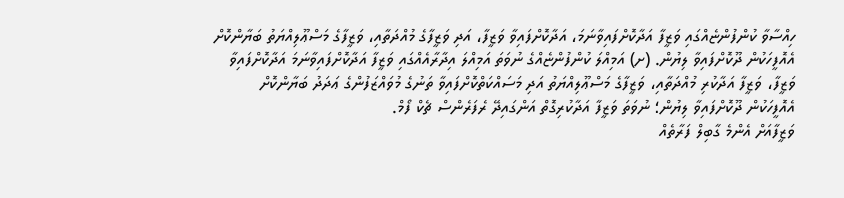ހިއްސާވާ ކުންފުންޏެއްގައި ވަޒީފާ އަދާކޮށްފައިވާނަމަ، އަދާކޮށްފައިވާ ވަޒީފާ، އަދި ވަޒީފާގެ މުއްދަތާއި، ވަޒީފާގެ މަސްޢޫލިއްޔަތު ބަޔާންކޮށް އެއޮފީހަކުން ދޫކޮށްފައިވާ ލިޔުން. (ށ) އަމިއްލަ ކުންފުންޏެއްގެ ނުވަތަ އަމިއްލަ އިދާރާއެއްގައި ވަޒީފާ އަދާކޮށްފައިވާނަމަ އަދާކޮށްފައިވާ ވަޒީފާ، ވަޒީފާ އަދާކުރި މުއްދަތާއި، ވަޒީފާގެ މަސްޢޫލިއްޔަތު އަދި މަސައްކަތްކޮށްފައިވާ ތަނުގެ މުވައްޒަފުންގެ ޢަދަދު ބަޔާންކޮށް އެއޮފީހަކުން ދޫކޮށްފައިވާ ލިޔުން؛ ނުވަތަ ވަޒީފާ އަދާކުރިގޮތް އަންގައިދޭ ރެފަރެންސް ޗެކް ފޯމް.
ވަޒީފާއަށް އެންމެ ގާބިލް ފަރާތެއް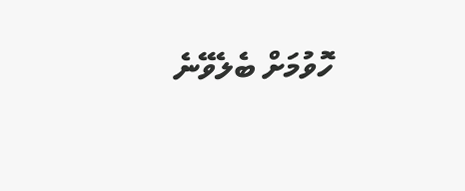ހޮވުމަށް ބެލެވޭނެ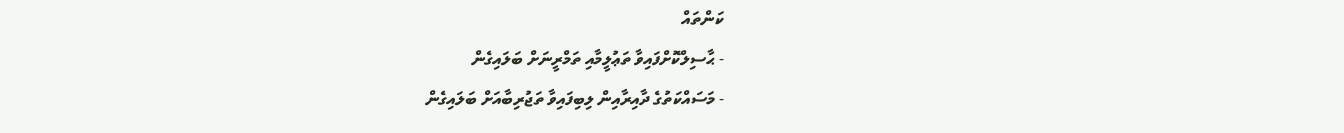ކަންތައް
- ޙާސިލްކޮށްފައިވާ ތަޢުލީމާއި ތަމްރީނަށް ބަލައިގެން
- މަސައްކަތުގެ ދާއިރާއިން ލިބިފައިވާ ތަޖުރިބާއަށް ބަލައިގެން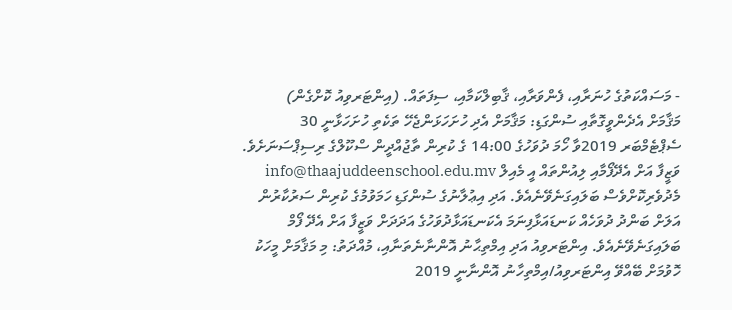- މަސައްކަތުގެ ހުނަރާއި، ފެންވަރާއި، ޤާބިލްކަމާއި، ސިފަތައް. (އިންޓަރވިއު ކޮށްގެން)
މަޤާމަށް އެދެންވީގޮތާއި ސުންގަޑި: މަޤާމަށް އެދި ހުށަހަޅަންޖެހޭ ތަކެތި ހުށަހަޅާނީ 30 ސެޕްޓެމްބަރ 2019ވާ ހޯމަ ދުވަހުގެ 14:00 ގެ ކުރިން ތާޖުއްދީން ސްކޫލްގެ ރިސިޕްސަނަށެވެ. ވަޒީފާ އަށް އެދޭފޯމާއި ލިއުންތައް އީ މެއިލް info@thaajuddeenschool.edu.mv މެދުވެރިކޮށްވެސް ބަލައިގަނެވޭނެއެވެ. އަދި އިޢުލާނުގެ ސުންގަޑި ހަމަވުމުގެ ކުރިން ސަރުކާރުން އަލަށް ބަންދު ދުވަހެއް ކަނޑައަޅާފިނަމަ އެކަނޑައަޅާދުވަހުގެ އަދަދަށް ވަޒީފާ އަށް އެދޭ ފޯމް ބަލައިގަނެވޭނެއެވެ. އިންޓަރވިއު އަދި އިމްތިޙާނު އޮންނާނެތަނާއި، މުއްދަތު: މި މަޤާމަށް މީހަކު ހޮވުމަށް ބޭއްވޭ އިންޓަރވިއު/އިމްތިހާނު އޮންނާނީ 2019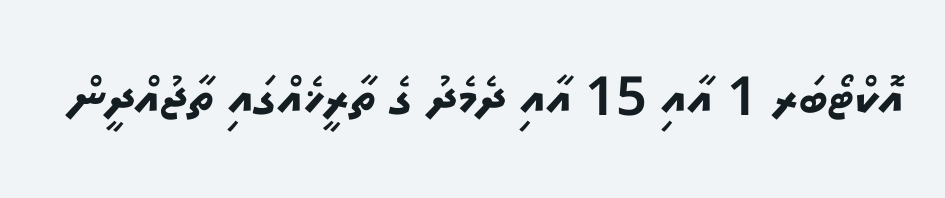އޮކްޓޯބަރ 1 އާއި 15 އާއި ދެމެދު ގެ ތާރީޚެއްގައި ތާޖުއްދީން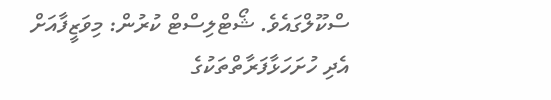ސްކޫލްގައެވެ. ޝޯޓްލިސްޓް ކުރުން: މިވަޒީފާއަށް އެދި ހުށަހަޅާފަރާތްތަކުގެ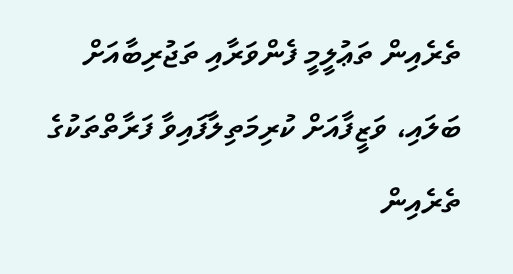ތެރެއިން ތަޢުލީމީ ފެންވަރާއި ތަޖުރިބާއަށް ބަލައި، ވަޒީފާއަށް ކުރިމަތިލާފައިވާ ފަރާތްތަކުގެ ތެރެއިން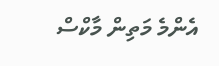އެންމެ މަތިން މާކްސް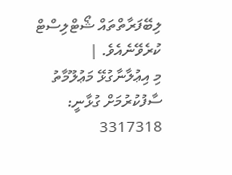ލިބޭފަރާތްތައް ޝޯޓްލިސްޓް ކުރެވޭނެއެވެ. |
މި އިޢުލާނާގުޅޭ މަޢުލޫމާތު ސާފުކުރުމަށް ގުޅާނީ: 3317318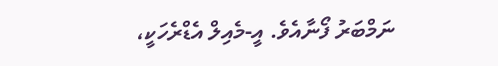ނަމްބަރު ފޯނާއެވެ. އީ-މެއިލް އެޑްރެހަކީ،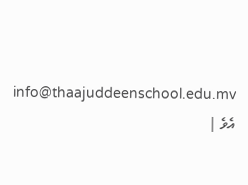info@thaajuddeenschool.edu.mv އެވެ |